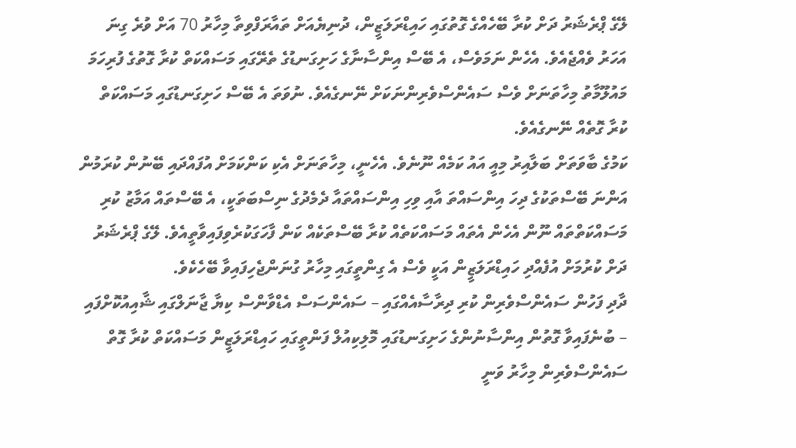ލޭގެ ޕްރެޝަރު ދަށް ކުރާ ބޭހެއްގެ ގޮތުގައި ހައިޑްރަލަޒީން، ދުނިޔެއަށް ތައާރަފްވިތާ މިހާރު 70 އަށް ވުރެ ގިނަ އަހަރު ވެއްޖެއެވެ. އެހެން ނަމަވެސް، އެ ބޭސް އިންސާނާގެ ހަށިގަނޑުގެ ތެރޭގައި މަސައްކަތް ކުރާ ގޮތުގެ ފުރިހަމަ މައުލޫމާތު މިހާތަނަށް ވެސް ސައެންސްވެރިންނަކަށް ނޭނގެއެވެ. ނުވަތަ އެ ބޭސް ހަށިގަނޑުގައި މަސައްކަތް ކުރާ ގޮތެއް ނޭނގެއެވެ.
ކަމުގެ ބާވަތަށް ބަލާއިރު މިއީ އައު ކަމެއް ނޫނެވެ. އެހެނީ، މިހާތަނަށް އެކި ކަންކަމަށް އުފައްދައި ބޭނުން ކުރަމުން އަންނަ ބޭސްތަކުގެ ދިހަ އިންސައްތަ އާއި ވިހި އިންސައްތައާ ދެމެދުގެ ނިސްބަތަކީ، އެ ބޭސްތައް އަމާޒު ކުރި މަސައްކަތްތައް ނޫން އެހެން އެތައް މަސައްކަތެއް ކުރާ ބޭސްތަކެއް ކަން ފާހަގަކުރެވިފައިވާތީއެވެ. ލޭގެ ޕްރެޝަރު ދަށް ކުރުމަށް އުފެއްދި ހައިޑްރަލަޒީން އަކީ ވެސް އެ ގިންތީގައި މިހާރު ގުނަންޖެހިފައިވާ ބޭހެކެވެ.
ދާދި ފަހުން ސައެންސްވެރިން ކުރި ދިރާސާއެއްގައި – ސައެންސަސް އެޑްވާންސް ކިޔާ ޖާނަލްގައި ޝާއިއުކޮށްފައި – ބުނެފައިވާ ގޮތުން އިންސާނުންގެ ހަށިގަނޑުގައި މޮލިކިއުލް ފަންތީގައި ހައިޑްރަލަޒީން މަސައްކަތް ކުރާ ގޮތް ސައެންސްވެރިން މިހާރު ވަނީ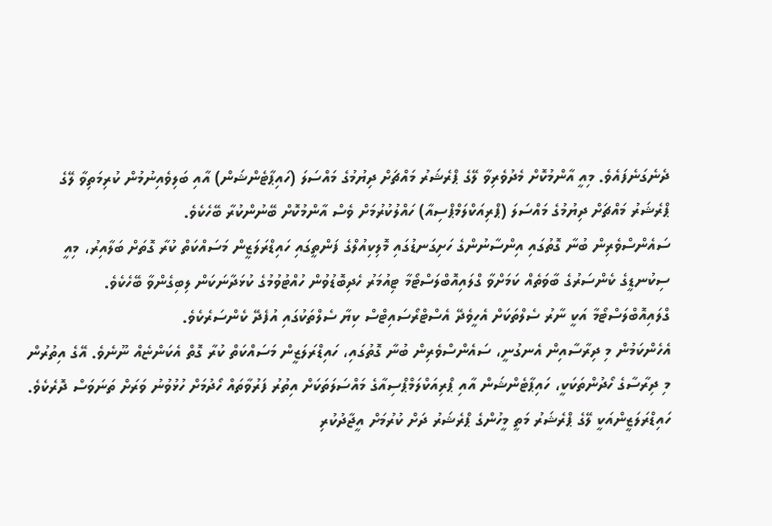ދެނެގަނެފައެވެ. މިއީ އާންމުކޮށް މެދުވެރިވާ ލޭގެ ޕްރެޝަރު މައްޗަށް ދިޔުމުގެ މައްސަލަ (ހައިޕާޓެންޝަން) އާއި ބަލިވެއިނުމުން ކުރިމަތިވާ ލޭގެ ޕްރެޝަރު މައްޗަށް ދިޔުމުގެ މައްސަލަ (ޕްރިއަކްލަމްޕްސިއާ) ހައްލުކުރުމަށް ވެސް އާންމުކޮށް ބޭނުންކުރާ ބޭހެކެވެ.
ސައެންސްވެރިން ބުނާ ގޮތުގައި އިންސާނުންގެ ހަށިގަނޑުގައި މޮލިކިއުލްގެ ފަންތީގައި ހައިޑްރަލަޒީން މަސައްކަތް ކުރާ ގޮތަށް ބަލާއިރު، މިއީ ސިކުނޑީގެ ކެންސަރުގެ ބާވަތެއް ކަމަށްވާ ގްލައިއޮބްލަސްޓޯމާ ޓިއުމަރު ހެދިބޮޑުވުން ހުއްޓުވުމުގެ ކުޅަދާނަކަން ލިބިގެންވާ ބޭހެކެވެ. ގްލައިއޮބްލަސްޓޯމާ އަކީ ނާރު ސެލްތަކަށް އެހީވެދޭ އެސްޓްރޯސައިޓްސް ކިޔާ ސެލްތަކުގައި އުފެދޭ ކެންސަރެކެވެ.
އެހެންކަމުން މި ދިރާސާއިން އެނގުނީ، ސައެންސްވެރިން ބުނާ ގޮތުގައި، ހައިޑްރަލަޒީން މަސައްކަތް ކުރާ ގޮތް އެކަންޏެއް ނޫނެވެ. އޭގެ އިތުރުން މި ދިރާސާގެ ހޯދުންތަކަކީ، ހައިޕާޓެންޝަން އާއި ޕްރިއަކްލަމްޕްސިއާގެ މައްސަލަތަކަށް އިތުރު ފަރުވާތައް ހޯދުމަށް ހުޅުވުނު ވަރަށް ތަނަވަސް ދޮރެކެވެ.
ހައިޑްރަލަޒީންއަކީ ލޭގެ ޕްރެޝަރު މަތީ މީހުންގެ ޕްރެޝަރު ދަށް ކުރުމަށް އީޖާދުކުރި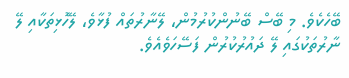ބޭހެކެވެ. މި ބޭސް ބޭނުންކުރުމުން، ލޭނާރުތައް ފުޅާވެ، ލޭހޮޅިތަކާއި ލޭ ނާރުތަކުގައި ލޭ ދައުރުކުރުން ފަސޭހަވެއެވެ.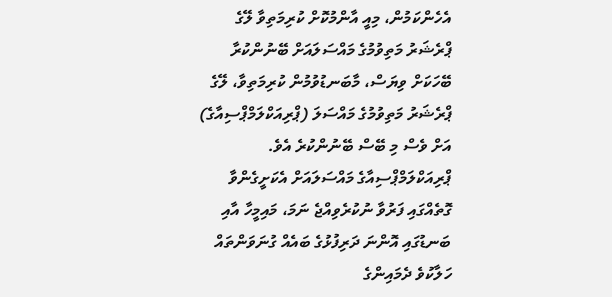އެހެންކަމުން، މިއީ އާންމުކޮށް ކުރިމަތިވާ ލޭގެ ޕްރެޝަރު މަތިވުމުގެ މައްސަލައަށް ބޭނުންކުރާ ބޭހަކަށް ވިޔަސް، މާބަނޑުވުމުން ކުރިމަތިވާ، ލޭގެ ޕްރެޝަރު މަތިވުމުގެ މައްސަލަ (ޕްރިއަކްލަމްޕްސިއާގެ) އަށް ވެސް މި ބޭސް ބޭނުންކުރެ އެވެ.
ޕްރިއަކްލަމްޕްސިއާގެ މައްސަލައަށް އެކަށީގެންވާ ގޮތެއްގައި ފަރުވާ ނުކުރެވިއްޖެ ނަމަ، މައިމީހާ އާއި ބަނޑުގައި އޮންނަ ދަރިފުޅުގެ ބައެއް ގުނަވަންތައް ހަލާކުވެ ދެމައިންގެ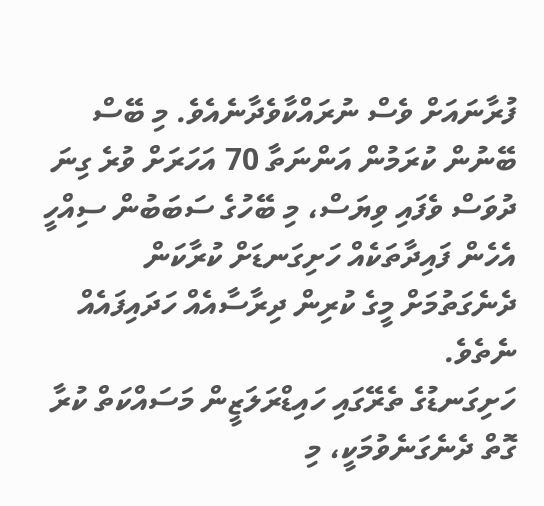ފުރާނައަށް ވެސް ނުރައްކާވެދާނެއެވެ. މި ބޭސް ބޭނުން ކުރަމުން އަންނަތާ 70 އަހަރަށް ވުރެ ގިނަ ދުވަސް ވެފައި ވިޔަސް، މި ބޭހުގެ ސަބަބުން ސިއްހީ އެހެން ފައިދާތަކެއް ހަށިގަނޑަށް ކުރާކަން ދެނެގަތުމަށް މީގެ ކުރިން ދިރާސާއެއް ހަދައިފައެއް ނެތެވެ.
ހަށިގަނޑުގެ ތެރޭގައި ހައިޑްރަލަޒީން މަސައްކަތް ކުރާ ގޮތް ދެނެގަނެވުމަކީ، މި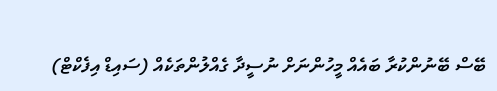ބޭސް ބޭނުންކުރާ ބައެއް މީހުންނަށް ނުސީދާ ގެއްލުންތަކެއް (ސައިޑް އިފެކްޓް)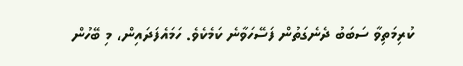ކުރިމަތިވާ ސަބަބު ދެނެގަތުން ފަސޭހަވާނެ ކަމެކެވެ. ހަމައެފަދައިން، މި ބޭހުން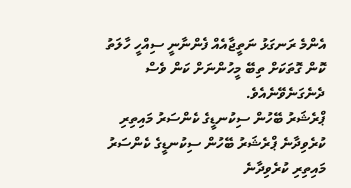އެންމެ ރަނގަޅު ނަތީޖާއެއް ފެންނާނީ ސިއްހީ ހާލަތު ކޮން ގޮތަކަށް ތިބޭ މީހުންނަށް ކަން ވެސް ދެނެގަނެވޭނެއެވެ.
ޕްރެޝަރު ބޭހުން ސިކުނޑީގެ ކެންސަރު މައިތިރި ކުރެވިދާނެ ޕްރެޝަރު ބޭހުން ސިކުނޑީގެ ކެންސަރު މައިތިރި ކުރެވިދާނެ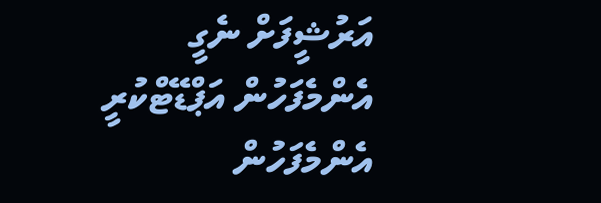އަރުޝީފަށް ނެގީ
އެންމެފަހުން އަޕްޑޭޓްކުރީ
އެންމެފަހުން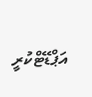އަޕްޑޭޓްކުރީ